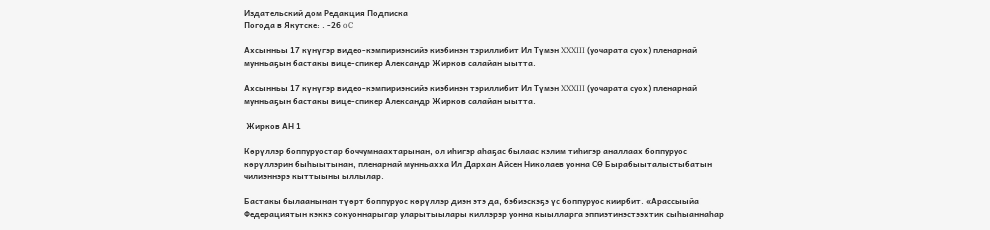Издательский дом Редакция Подписка
Погода в Якутске: . -26 oC

Ахсынньы 17 күнүгэр видео-кэмпириэнсийэ киэбинэн тэриллибит Ил Түмэн XXXIII (уочарата суох) пленарнай мунньаҕын бастакы вице-спикер Александр Жирков салайан ыытта.

Ахсынньы 17 күнүгэр видео-кэмпириэнсийэ киэбинэн тэриллибит Ил Түмэн XXXIII (уочарата суох) пленарнай мунньаҕын бастакы вице-спикер Александр Жирков салайан ыытта.

 Жирков АН 1

Көрүллэр боппуруостар боччумнаахтарынан, ол иһигэр аһаҕас былаас кэлим тиһигэр аналлаах боппуруос көрүллэрин быһыытынан, пленарнай мунньахха Ил Дархан Айсен Николаев уонна СӨ Бырабыыталыстыбатын чилиэннэрэ кыттыыны ыллылар.

Бастакы былаанынан түөрт боппуруос көрүллэр диэн этэ да, бэбиэскэҕэ үс боппуруос киирбит. «Арассыыйа Федерациятын кэккэ сокуоннарыгар уларытыылары киллэрэр уонна кыылларга эппиэтинэстээхтик сыһыаннаһар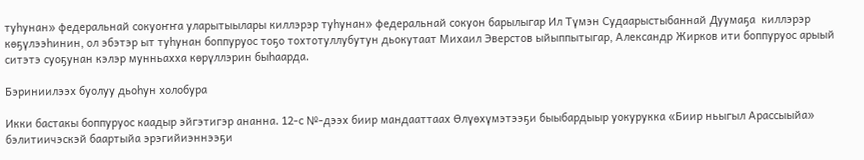туһунан» федеральнай сокуоҥҥа уларытыылары киллэрэр туһунан» федеральнай сокуон барылыгар Ил Түмэн Судаарыстыбаннай Дуумаҕа  киллэрэр көҕүлээһинин, ол эбэтэр ыт туһунан боппуруос тоҕо тохтотуллубутун дьокутаат Михаил Эверстов ыйыппытыгар, Александр Жирков ити боппуруос арыый ситэтэ суоҕунан кэлэр мунньахха көрүллэрин быһаарда.

Бэриниилээх буолуу дьоһун холобура

Икки бастакы боппуруос каадыр эйгэтигэр ананна. 12-с №-дээх биир мандааттаах Өлүөхүмэтээҕи быыбардыыр уокурукка «Биир ньыгыл Арассыыйа» бэлитиичэскэй баартыйа эрэгийиэннээҕи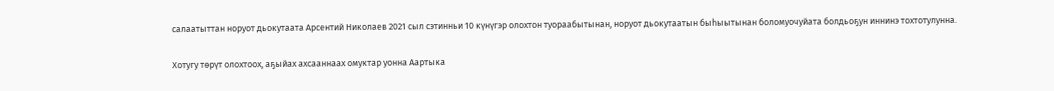салаатыттан норуот дьокутаата Арсентий Николаев 2021 сыл сэтинньи 10 күнүгэр олохтон туораабытынан, норуот дьокутаатын быһыытынан боломуочуйата болдьоҕун иннинэ тохтотулунна.

Хотугу төрүт олохтоох, аҕыйах ахсааннаах омуктар уонна Аартыка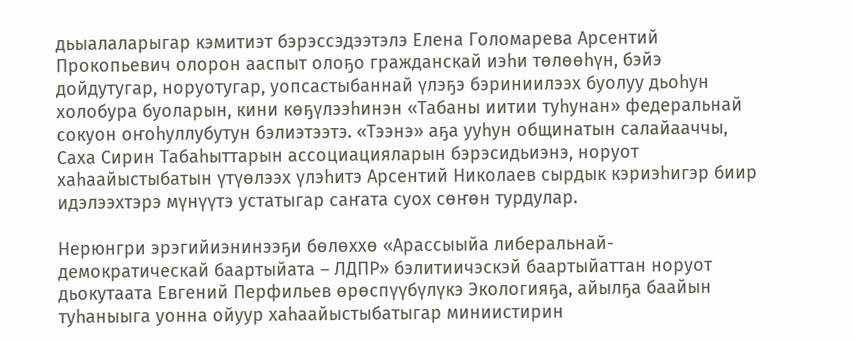дьыалаларыгар кэмитиэт бэрэссэдээтэлэ Елена Голомарева Арсентий Прокопьевич олорон ааспыт олоҕо гражданскай иэһи төлөөһүн, бэйэ дойдутугар, норуотугар, уопсастыбаннай үлэҕэ бэриниилээх буолуу дьоһун холобура буоларын, кини көҕүлээһинэн «Табаны иитии туһунан» федеральнай сокуон оҥоһуллубутун бэлиэтээтэ. «Тээнэ» аҕа ууһун общинатын салайааччы, Саха Сирин Табаһыттарын ассоциацияларын бэрэсидьиэнэ, норуот хаһаайыстыбатын үтүөлээх үлэһитэ Арсентий Николаев сырдык кэриэһигэр биир идэлээхтэрэ мүнүүтэ устатыгар саҥата суох сөҥөн турдулар.

Нерюнгри эрэгийиэнинээҕи бөлөххө «Арассыыйа либеральнай-демократическай баартыйата – ЛДПР» бэлитиичэскэй баартыйаттан норуот дьокутаата Евгений Перфильев өрөспүүбүлүкэ Экологияҕа, айылҕа баайын туһаныыга уонна ойуур хаһаайыстыбатыгар миниистирин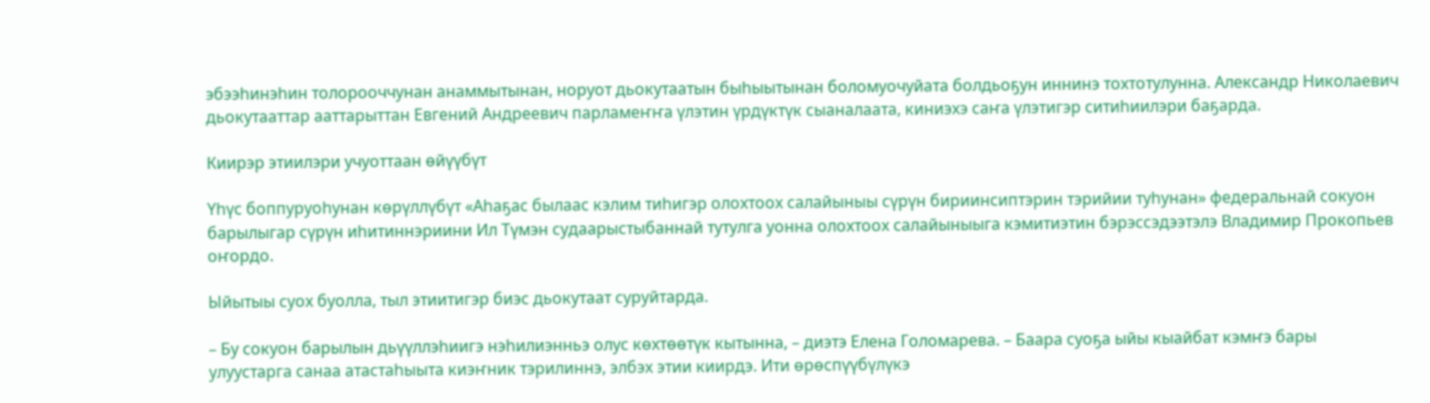эбээһинэһин толорооччунан анаммытынан, норуот дьокутаатын быһыытынан боломуочуйата болдьоҕун иннинэ тохтотулунна. Александр Николаевич дьокутааттар ааттарыттан Евгений Андреевич парламеҥҥа үлэтин үрдүктүк сыаналаата, киниэхэ саҥа үлэтигэр ситиһиилэри баҕарда.

Киирэр этиилэри учуоттаан өйүүбүт

Үһүс боппуруоһунан көрүллүбүт «Аһаҕас былаас кэлим тиһигэр олохтоох салайыныы сүрүн бириинсиптэрин тэрийии туһунан» федеральнай сокуон барылыгар сүрүн иһитиннэриини Ил Түмэн судаарыстыбаннай тутулга уонна олохтоох салайыныыга кэмитиэтин бэрэссэдээтэлэ Владимир Прокопьев оҥордо.

Ыйытыы суох буолла, тыл этиитигэр биэс дьокутаат суруйтарда.

– Бу сокуон барылын дьүүллэһиигэ нэһилиэнньэ олус көхтөөтүк кытынна, – диэтэ Елена Голомарева. – Баара суоҕа ыйы кыайбат кэмҥэ бары улуустарга санаа атастаһыыта киэҥник тэрилиннэ, элбэх этии киирдэ. Ити өрөспүүбүлүкэ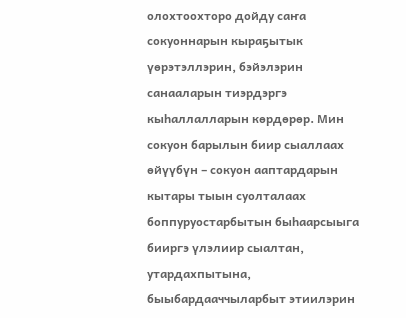олохтоохторо дойду саҥа сокуоннарын кыраҕытык үөрэтэллэрин, бэйэлэрин санааларын тиэрдэргэ кыһаллалларын көрдөрөр. Мин сокуон барылын биир сыаллаах өйүүбүн – сокуон ааптардарын кытары тыын суолталаах боппуруостарбытын быһаарсыыга бииргэ үлэлиир сыалтан, утардахпытына, быыбардааччыларбыт этиилэрин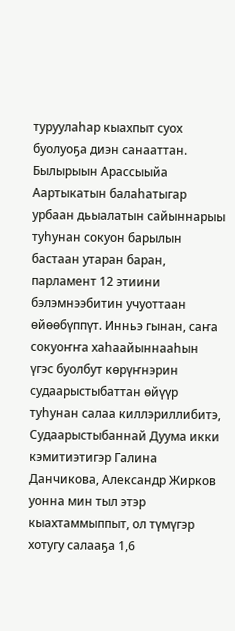туруулаһар кыахпыт суох буолуоҕа диэн санааттан. Былырыын Арассыыйа Аартыкатын балаһатыгар урбаан дьыалатын сайыннарыы туһунан сокуон барылын бастаан утаран баран, парламент 12 этиини бэлэмнээбитин учуоттаан өйөөбүппүт. Инньэ гынан, саҥа сокуоҥҥа хаһаайыннааһын үгэс буолбут көрүҥнэрин судаарыстыбаттан өйүүр туһунан салаа киллэриллибитэ, Судаарыстыбаннай Дуума икки кэмитиэтигэр Галина Данчикова, Александр Жирков уонна мин тыл этэр кыахтаммыппыт, ол түмүгэр хотугу салааҕа 1,6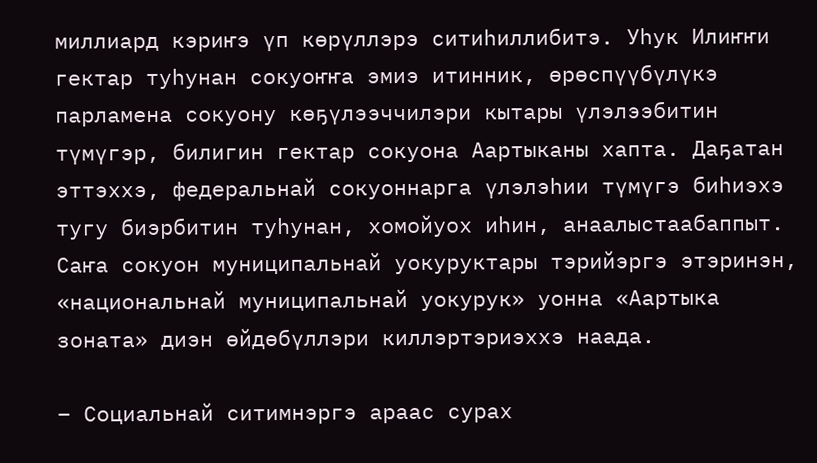миллиард кэриҥэ үп көрүллэрэ ситиһиллибитэ. Уһук Илиҥҥи гектар туһунан сокуоҥҥа эмиэ итинник, өрөспүүбүлүкэ парламена сокуону көҕүлээччилэри кытары үлэлээбитин түмүгэр, билигин гектар сокуона Аартыканы хапта. Даҕатан эттэххэ, федеральнай сокуоннарга үлэлэһии түмүгэ биһиэхэ тугу биэрбитин туһунан, хомойуох иһин, анаалыстаабаппыт. Саҥа сокуон муниципальнай уокуруктары тэрийэргэ этэринэн, «национальнай муниципальнай уокурук» уонна «Аартыка зоната» диэн өйдөбүллэри киллэртэриэххэ наада.

– Социальнай ситимнэргэ араас сурах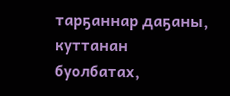тарҕаннар даҕаны, куттанан буолбатах,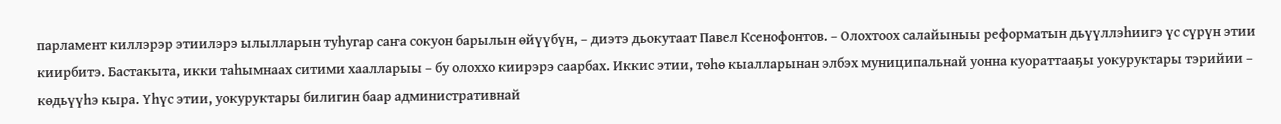парламент киллэрэр этиилэрэ ылылларын туһугар саҥа сокуон барылын өйүүбүн, – диэтэ дьокутаат Павел Ксенофонтов. – Олохтоох салайыныы реформатын дьүүллэһиигэ үс сүрүн этии киирбитэ. Бастакыта, икки таһымнаах ситими хаалларыы – бу олоххо киирэрэ саарбах. Иккис этии, төһө кыалларынан элбэх муниципальнай уонна куораттааҕы уокуруктары тэрийии – көдьүүһэ кыра. Үһүс этии, уокуруктары билигин баар административнай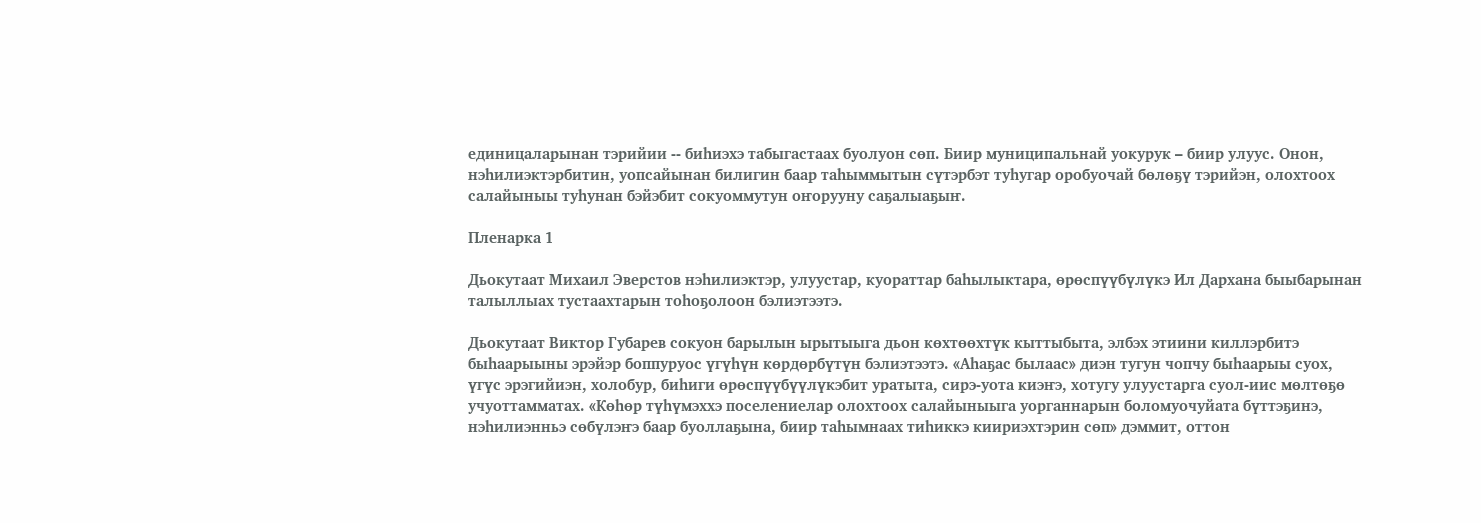единицаларынан тэрийии -- биһиэхэ табыгастаах буолуон сөп. Биир муниципальнай уокурук – биир улуус. Онон, нэһилиэктэрбитин, уопсайынан билигин баар таһыммытын сүтэрбэт туһугар оробуочай бөлөҕү тэрийэн, олохтоох салайыныы туһунан бэйэбит сокуоммутун оҥорууну саҕалыаҕыҥ.

Пленарка 1

Дьокутаат Михаил Эверстов нэһилиэктэр, улуустар, куораттар баһылыктара, өрөспүүбүлүкэ Ил Дархана быыбарынан талыллыах тустаахтарын тоһоҕолоон бэлиэтээтэ.

Дьокутаат Виктор Губарев сокуон барылын ырытыыга дьон көхтөөхтүк кыттыбыта, элбэх этиини киллэрбитэ быһаарыыны эрэйэр боппуруос үгүһүн көрдөрбүтүн бэлиэтээтэ. «Аһаҕас былаас» диэн тугун чопчу быһаарыы суох,  үгүс эрэгийиэн, холобур, биһиги өрөспүүбүүлүкэбит уратыта, сирэ-уота киэҥэ, хотугу улуустарга суол-иис мөлтөҕө учуоттамматах. «Көһөр түһүмэххэ поселениелар олохтоох салайыныыга уорганнарын боломуочуйата бүттэҕинэ, нэһилиэнньэ сөбүлэҥэ баар буоллаҕына, биир таһымнаах тиһиккэ киириэхтэрин сөп» дэммит, оттон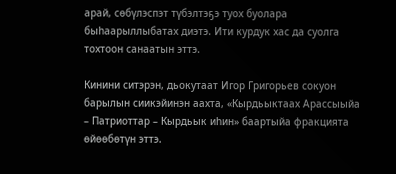арай, сөбүлэспэт түбэлтэҕэ туох буолара быһаарыллыбатах диэтэ. Ити курдук хас да суолга тохтоон санаатын эттэ.

Кинини ситэрэн, дьокутаат Игор Григорьев сокуон барылын сиикэйинэн аахта, «Кырдьыктаах Арассыыйа – Патриоттар – Кырдьык иһин» баартыйа фракцията өйөөбөтүн эттэ.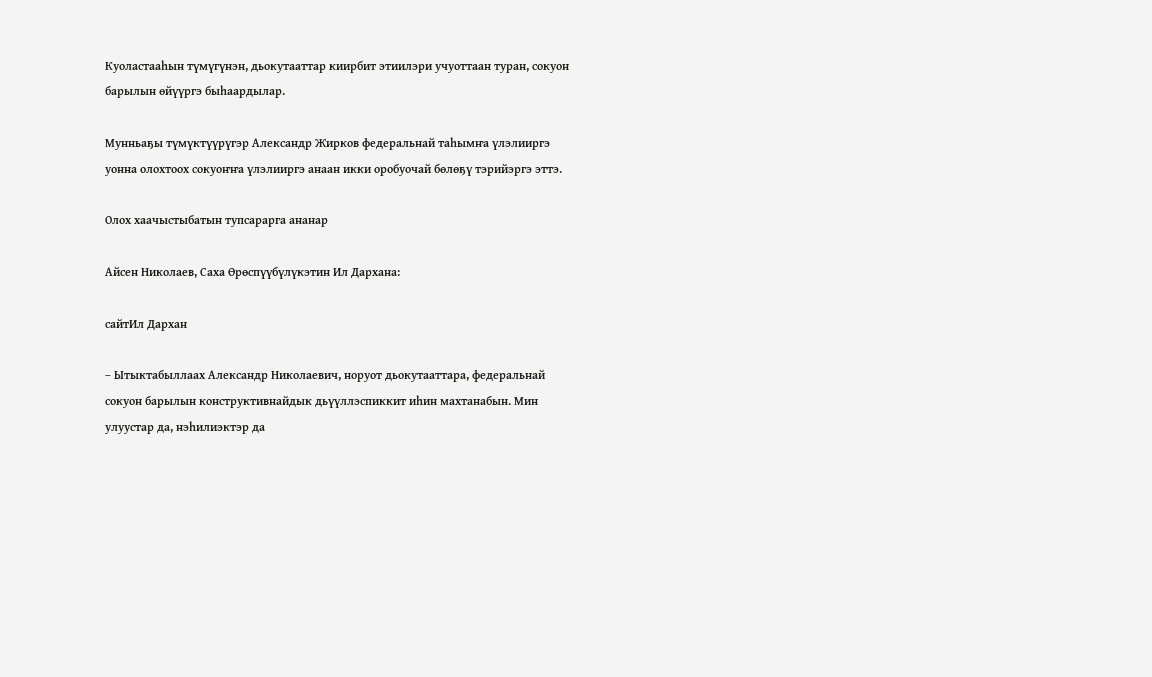Куоластааһын түмүгүнэн, дьокутааттар киирбит этиилэри учуоттаан туран, сокуон барылын өйүүргэ быһаардылар.

Мунньаҕы түмүктүүрүгэр Александр Жирков федеральнай таһымҥа үлэлииргэ уонна олохтоох сокуоҥҥа үлэлииргэ анаан икки оробуочай бөлөҕү тэрийэргэ эттэ.

Олох хаачыстыбатын тупсарарга ананар

Айсен Николаев, Саха Өрөспүүбүлүкэтин Ил Дархана:

сайтИл Дархан

– Ытыктабыллаах Александр Николаевич, норуот дьокутааттара, федеральнай сокуон барылын конструктивнайдык дьүүллэспиккит иһин махтанабын. Мин улуустар да, нэһилиэктэр да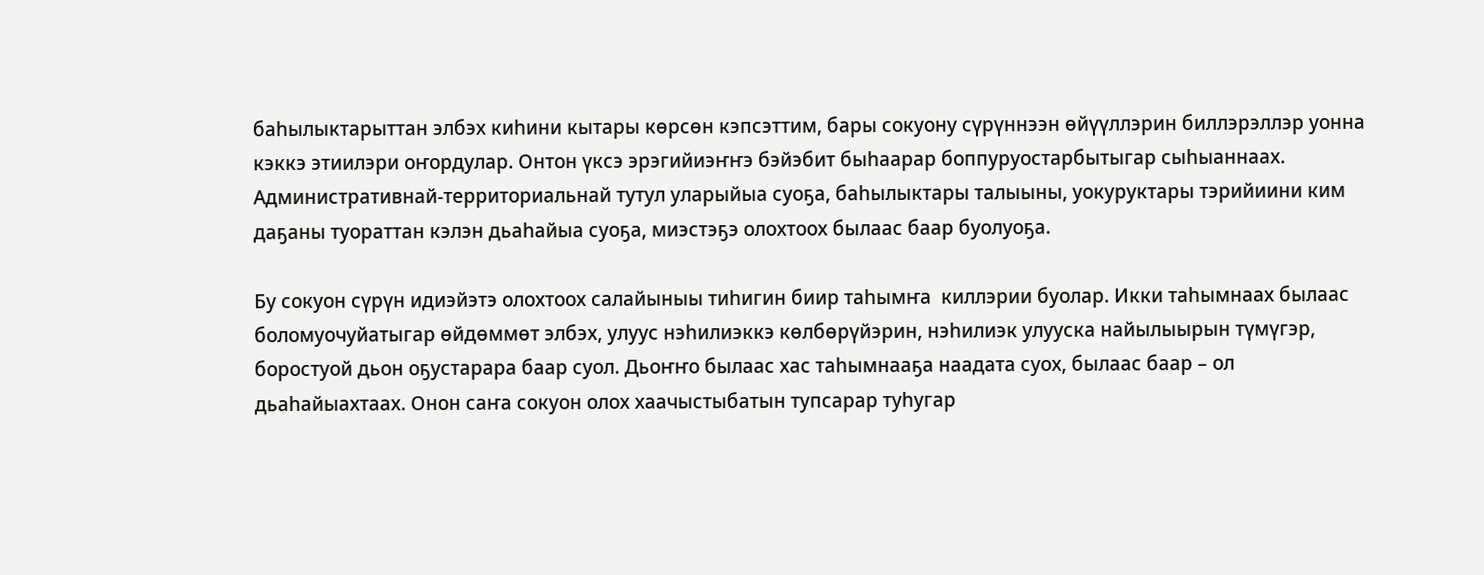баһылыктарыттан элбэх киһини кытары көрсөн кэпсэттим, бары сокуону сүрүннээн өйүүллэрин биллэрэллэр уонна кэккэ этиилэри оҥордулар. Онтон үксэ эрэгийиэҥҥэ бэйэбит быһаарар боппуруостарбытыгар сыһыаннаах. Административнай-территориальнай тутул уларыйыа суоҕа, баһылыктары талыыны, уокуруктары тэрийиини ким даҕаны туораттан кэлэн дьаһайыа суоҕа, миэстэҕэ олохтоох былаас баар буолуоҕа.

Бу сокуон сүрүн идиэйэтэ олохтоох салайыныы тиһигин биир таһымҥа  киллэрии буолар. Икки таһымнаах былаас боломуочуйатыгар өйдөммөт элбэх, улуус нэһилиэккэ көлбөрүйэрин, нэһилиэк улууска найылыырын түмүгэр, боростуой дьон оҕустарара баар суол. Дьоҥҥо былаас хас таһымнааҕа наадата суох, былаас баар – ол дьаһайыахтаах. Онон саҥа сокуон олох хаачыстыбатын тупсарар туһугар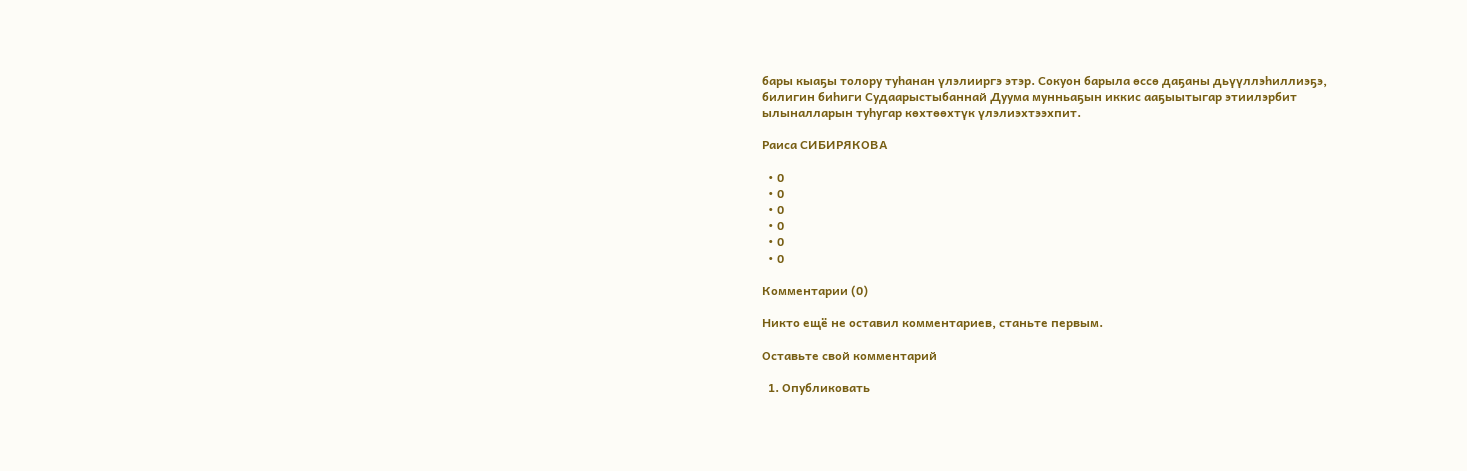бары кыаҕы толору туһанан үлэлииргэ этэр. Сокуон барыла өссө даҕаны дьүүллэһиллиэҕэ, билигин биһиги Судаарыстыбаннай Дуума мунньаҕын иккис ааҕыытыгар этиилэрбит ылыналларын туһугар көхтөөхтүк үлэлиэхтээхпит.

Раиса СИБИРЯКОВА

  • 0
  • 0
  • 0
  • 0
  • 0
  • 0

Комментарии (0)

Никто ещё не оставил комментариев, станьте первым.

Оставьте свой комментарий

  1. Опубликовать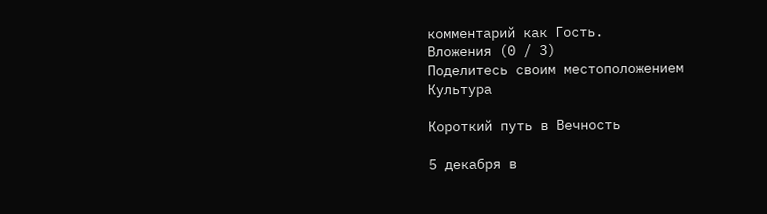комментарий как Гость.
Вложения (0 / 3)
Поделитесь своим местоположением
Культура

Короткий путь в Вечность

5 декабря в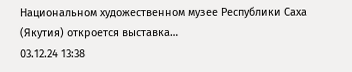Национальном художественном музее Республики Саха (Якутия) откроется выставка…
03.12.24 13:38